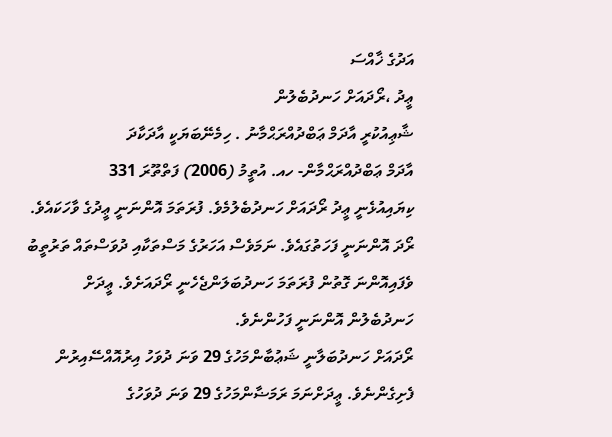އަދުގެ ޚާއްސަ
ޢީދު ،ރޯދައަށް ހަނދުބެލުން
ޝާޢިއުކުރީ އާދަމް ޢަބްދުއްރަޙްމާނު . ހިމެނޭބަޔަކީ އާދަކާދަ
އާދަމް ޢަބްދުއްރަޙްމާން- ހއ. އުތީމު (2006) ފަތްތޫރަ 331
ކިޔައިއުޅެނީ ޢީދު ރޯދައަށް ހަނދުބެލުމެވެ. ފުރަތަމަ އޮންނަނީ ޢީދުގެ ވާހަކައެވެ. ރޯދަ އޮންނަނީ ފަހަތުގައެވެ. ނަމަވެސް އަހަރުގެ މަސްތަކާއި ދުވަސްތައް ތަރުތީބު ވެފައިއޮންނަ ގޮތުން ފުރަތަމަ ހަނދުބަލަންޖެހެނީ ރޯދައަށެވެ. ޢީދަށް ހަނދުބެލުން އޮންނަނީ ފަހުންނެވެ.
ރޯދައަށް ހަނދުބަލާނީ ޝަޢުބާންމަހުގެ 29 ވަނަ ދުވަހު އިރުއޮއްސޭއިރުން ފެށިގެންނެވެ. ޢީދަށްނަމަ ރަމަޟާންމަހުގެ 29 ވަނަ ދުވަހުގެ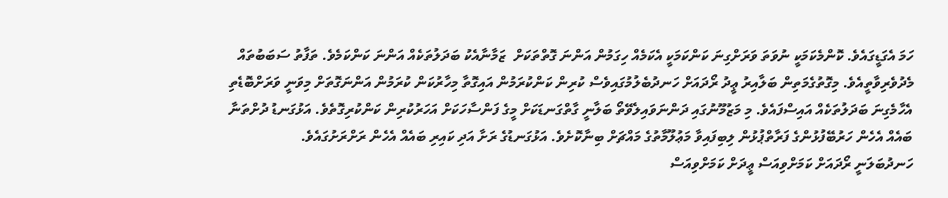ހަމަ އެގަޑީގައެވެ. ކޮންމެކަމަކީ ނުވަތަ ވަރަށްގިނަ ކަންކަމަކީ އެކަމެއް ހިގަމުން އަންނަ ގޮތްތަކަށް  ޒަމާނާއެކު ބަދަލުތަކެއް އަންނަ ކަންކަމެވެ. ތަފާތު ސަބަބުތައް މެދުވެރިވާތީއެވެ. މިގޮތުގެމަތިން ބަލާއިރު ޢީދު ރޯދައަށް ހަނދުބެލުމުގައިވެސް ކުރިން ކަންކުރަމުން އައިގޮތާ މިހާރުކަން ކުރަމުން އަންނަގޮތަށް މިވަނީ ވަރަށްބޮޑެތި އެހާމެގިނަ ބަދަލުތަކެއް އައިސްފައެވެ. މި މަޒުމޫނުގައި ދަންނަވައިލެވޭތޯ ބަލާނީ ގާތްގަނޑަކަށް މީގެ ފަންސާހަކަށް އަހަރުކުރިން ކަންކުރިގޮތެވެ. އަޅުގަނޑު ދުށްތަނާ ބައެއް އެހެން ހަރުބޭފުޅުންގެ ފަރާތްޕުޅުން ލިބިފައިވާ މަޢުލޫމާތުގެ މައްޗަށް ބިނާކޮށެވެ. އަޅުގަނޑުގެ ރަށާ އަދި ކައިރި ބައެއް އެހެން ރަށްރަށުގައެވެ.
ހަނދުބަލަނީ ރޯދައަށް ކަމަށްވިއަސް ޢީދަށް ކަމަށްވިއަސް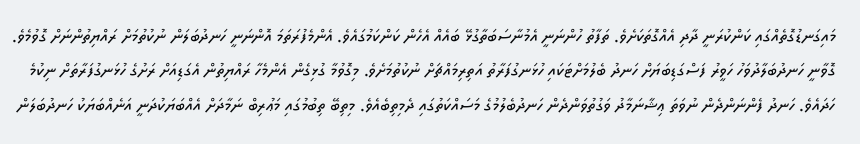މައިގަނޑުގޮތެއްގައި ކަންކުރަނީ ދާދި އެއްގޮތަކަށެވެ. ތަފާތު ހުންނަނީ އެމުނާސަބަތާގުޅޭ ބައެއް އެހެން ކަންކަމުގައެވެ. އެންމެފުރަތަމަ އޮންނަނީ ހަނދުބަލަން ނުކުތުމަށް ރައްޔިތުންނަށް ގޮވުމެވެ. ގޮވާނީ ހަނދުބަލާދުވަހު ހަވީރު ފަސްގަޑިބަޔަށް ހަނދު ބެލުމަށްޓަކައި ހުޅަނގުފަރާތު އަތިރިމައްޗަށް ނުކުތުމަށެވެ. މިގޮވުމާ ގުޅިގެން އެންމެހާ ރައްޔިތުން އެގަޑިއަށް ރަށުގެ ހުޅަނގުފަރާތަށް ނިކުމެ ހަދައެވެ. ހަނދު ފެންނަންދެން ނުވަތަ ޢިޝާނަމާދު ވަގުތުވަންދެން ހަނދުބެލުމުގެ މަސައްކަތުގައި ދެމިތިބެއެވެ. މިތިބޭ ތިބުމުގައި މަޢުރިބް ނަމާދަށް އެއްބަޔަކުދަނީ އަނެއްބަޔަކު ހަނދުބަލަން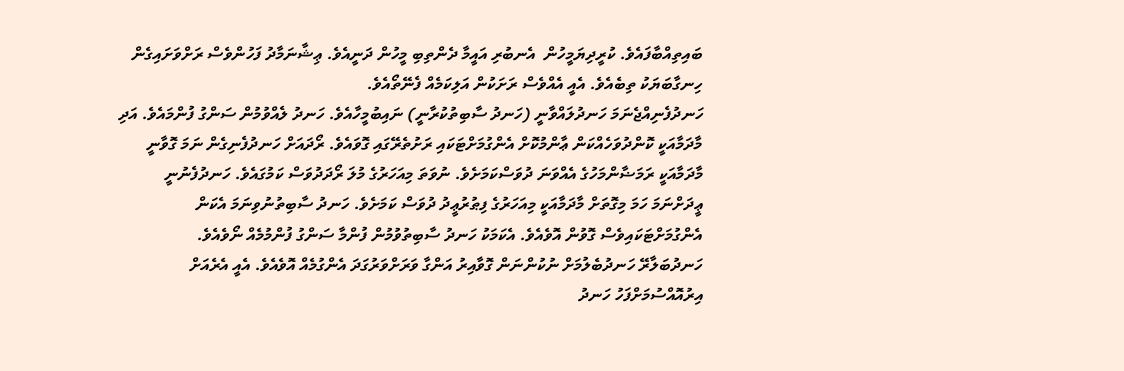ބައިތިއްބާފައެވެ. ކުރީދިޔަމީހުން  އެނބުރި އައީމާ ދެންތިބި މީހުން ދަނީއެވެ. ޢިޝާނަމާދު ފަހުންވެސް ރަށްވަށައިގެން ހިނގާބަޔަކު ތިބެއެވެ. އެއީ އެއްވެސް ރަށަކުން އަލިކަމެއް ފެނޭތޯއެވެ.
ހަނދުފެނިއްޖެނަމަ ހަނދުލައްވާނީ (ހަނދު ސާބިތުކުރާނީ) ނައިބުމީހާއެވެ. ހަނދު ލެއްވުމުން ސަންގު ފުންމައެވެ. އަދި މާދަމާއަކީ ކޮންދުވަހެއްކަން ޢާންމުކޮށް އެންގުމަށްޓަކައި ރަށުތެރޭގައި ގޮވައެވެ. ރޯދައަށް ހަނދުފެނިގެން ނަމަ ގޮވާނީ މާދަމާއަކީ ރަމަޟާންމަހުގެ އެއްވަނަ ދުވަސްކަމަށެވެ. ނުވަތަ މިއަހަރުގެ މުލަ ރޯދަދުވަސް ކަމުގައެވެ. ހަނދުފެނުނީ ޢީދަށްނަމަ ހަމަ މިގޮތަށް މާދަމާއަކީ މިއަހަރުގެ ފިޠުރުޢީދު ދުވަސް ކަމަށެވެ. ހަނދު ސާބިތުނުވިނަމަ އެކަން އެންގުމަށްޓަކައިވެސް ގޮވުން އޮވެއެވެ. އެކަމަކު ހަނދު ސާބިތުވުމުން ފުންމާ ސަންގު ފުންމުމެއް ނޯވެއެވެ.
ހަނދުބަލާރޭ ހަނދުބެލުމަށް ނުކުންނަން ގޮވާއިރު އަންގާ ވަރަށްވަރުގަދަ އެންގުމެއް އޮވެއެވެ. އެއީ އެރެއަށް އިރުއޮއްސުމަށްފަހު ހަނދު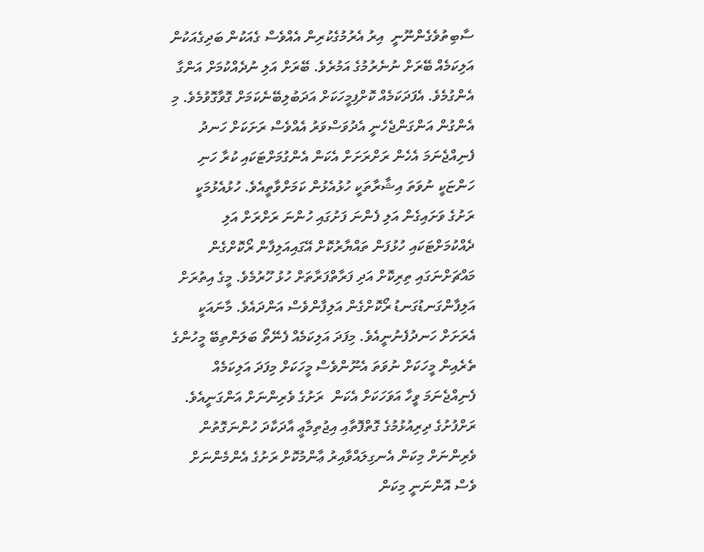ސާބިތުވެގެންނޫނީ  އިރު އެރުމުގެކުރިން އެއްވެސް ގެއަކުން ބަދިގެއަކުން އަލިކަމެއް ބޭރަށް ނުނެރުމުގެ އަމުރެވެ. ބޭރަށް އަލި ނުދެއްކުމަށް އަންގާ އެންގުމެވެ. އެފަދަކަމެއް ކޮށްފިމީހަކަށް އަދަބުލިބޭނެކަމަށް ގޮވާގޮވުމެވެ. މި އެންގުން އަންގަންޖެހެނީ އެދުވަސްވަރު އެއްވެސް ރަށަކަށް ހަނދު ފެނިއްޖެނަމަ އެހެން ރަށްރަށަށް އެކަން އެންގުމަށްޓަކައި ކުރާ ހަނި ހަންޏަކީ ނުވަތަ އިޝާރާތަކީ ހުޅުއެޅުން ކަމަށްވާތީއެވެ. ހުޅުއެޅުމަކީ ރަށުގެ ވަށައިގެން އަލި ފެންނަ ފަށުގައި ހުންނަ ރަށްރަށް އަލި ދެއްކުމަށްޓަކައި ހުޅުފަން ތައްޔާރުކޮށް އޭގައިއަލިފާން ރޯކޮށްގެން މައްޗަށްނަގައި ތިރިކޮށް އަދި ފަރާތްފަރާތަށް ހުޅު ހޫރުމެވެ. މީގެ އިތުރަށް އަލިފާންގަނޑުގަނޑު ރޯކޮށްގެން އަލިފާންވެސް އަންދައެވެ. މާނައަކީ އެރަށަށް ހަނދުފެނުނީއެވެ. މިފަދަ އަލިކަމެއް ފެނޭތޯ ބަލަންތިބޭ މީހުންގެ ތެރެއިން މީހަކަށް ނުވަތަ އެނޫންވެސް މީހަކަށް މިފަދަ އަލިކަމެއް ފެނިއްޖެނަމަ ވީހާ އަވަހަކަށް އެކަން  ރަށުގެ ވެރިންނަށް އަންގަނީއެވެ. ރަށްފުށުގެ ދިރިއުޅުމުގެ ގޮތްފޮތާއި އިޖުތިމާޢީ އާދަކާދަ ހުންނަގޮތުން ވެރިންނަށް މިކަން އެނގިލައްވާއިރު ޢާންމުކޮށް ރަށުގެ އެންމެންނަށް ވެސް އޮންނަނީ މިކަން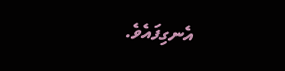އެނގިފައެވެ.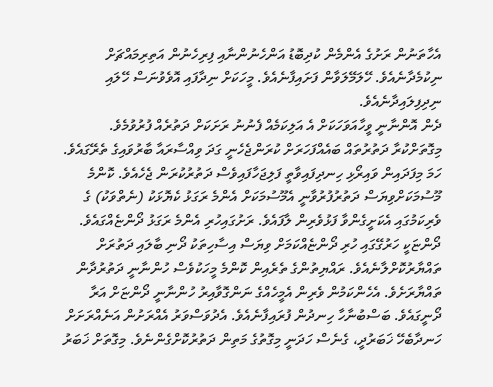އެހާތަނުން ރަށުގެ އެންމެން ކުދިބޮޑު އަންހެނުންނާއި ފިރިހެނުން އަތިރިމައްޗަށް ނިކުމެދާނެއެވެ. ހޭލަމޭލަވާން ފަށައިފާނެއެވެ. މީހަކަށް ނިދާފައި އޮވެވުނަސް ހޭލައި ނިދިފިލައިދާނެއެވެ.
ދެން އޮންނާނީ ވީހާއަވަހަކަށް އެ އަލިކަމެއް ފެނުނު ރަށަކަށް ދަތުރެއް ފުރުވުމެވެ. މިގޮތަށްކުރާ ދަތުރުތައް ބައެއްފަހަރަށް ކުރަންޖެހެނީ ގަދަ ވިއްސާރައާ ބާރުވައިގެ ތެރޭގައެވެ. ހަމަ މިފަދައިން ވައިރޯޅި ހިނދިފައިވާތީ ފަލިޖަހާފައިވެސް ދަތުރުކުރަން ޖެހެއެވެ. ކޮންމެ މޫސުމަކަށްވިޔަސް ދަތުރުފުރުވާނީ އެމޫސުމަކަށް އެންމެ ރަގަޅު ކެޔޮޅަކު (ނެތްވަކު) ގެ ވެރިކަމުގައި އެކަށީގެންވާ ފަޅުވެރިން ލާފައެވެ. ރަށުގައިހުރި އެންމެ ރަގަޅު ދޯންޏެއްގައެވެ. ދޯންޏަކީ ހަރުގޭގައި ހުރި ދޯންޏެއްކަމަށް ވިޔަސް އިސާހިތަކު ދޯނި ބާލައި ދަތުރަށް  ތައްޔާރުކޮށްލާނެއެވެ. ރައްޔިތުންގެ ތެރެއިން ކޮންމެ މީހަކުވެސް ހުންނާނީ ދަތުރުދާން ތައްޔާރަށެވެ. އެހެންކަމުން ވެރިން އެމީހެއްގެ ނަންގޮވާއިރު ހުންނާނީ ދޯންޏަށް އަރާ ދޯނީގައެވެ. ބަސްބުނާހާ ހިނދުން ފުރައިފާނެއެވެ. އެދުވަސްވަރު އެއްރަށުން އަނެއްރަށަށް ހަނދާބެހޭ ޚަބަރުދީ، ގެނެސް ހަދަނީ މިގޮތުގެ މަތިން ދަތުރުކޮށްގެންނެވެ. މިގޮތަށް ޚަބަރު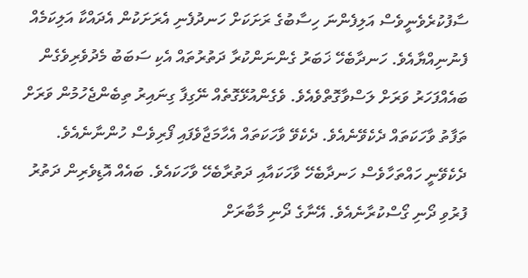ސާފުކުރެވެނީވެސް އަލިފެންނަ ހިސާބުގެ ރަށަކަށް ހަނދުފެނި އެރަށަކުން އެދައްކާ އަލިކަމެއް ފެނުނިއްޔާއެވެ. ހަނދާބެހޭ ޚަބަރު ގެންނަންކުރާ ދަތުރުތައް އެކި ސަބަބު މެދުވެރިވެގެން ބައެއްފަހަރު ވަރަށް ލަސްވާގޮތްވެއެވެ. ވެގެންއުޅޭގޮތެއް ނޭގިފާ ގިނައިރު ތިބެންޖެހުމުން ވަރަށް ތަފާތު ވާހަކަތައް ދެކެވޭނެއެވެ. ދެކެވޭ ވާހަކަތައް އެހާމަޖާވެފައި ފޯރިވެސް ހުންނާނެއެވެ. ދެކެވޭނީ ހައްތަހާވެސް ހަނދާބެހޭ ވާހަކައާއި ދަތުރާބެހޭ ވާހަކައެވެ. ބައެއް އޮޑިވެރިން ދަތުރު ފުރުވި ދޯނި ގޯސްކުރާނެއެވެ. އޭނާގެ ދޯނި މާބާރަށް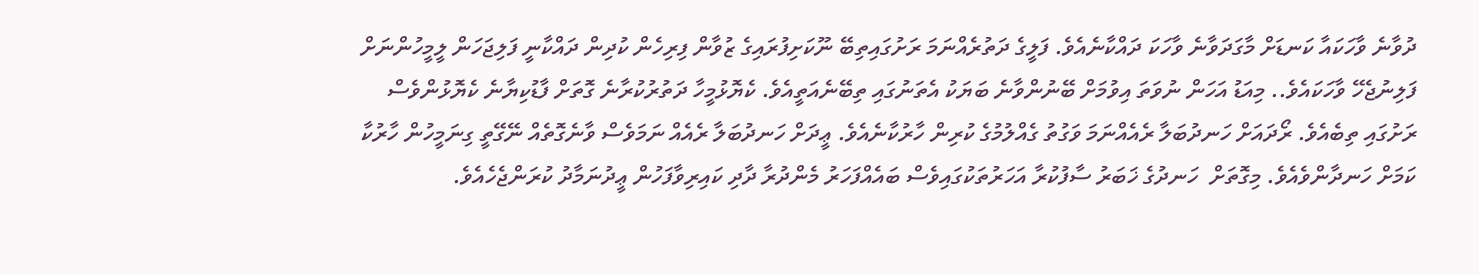ދުވާނެ ވާހަކައާ ކަނޑަށް މާގަދަވާނެ ވާހަކަ ދައްކާނެއެވެ. ފަލީގެ ދަތުރެއްނަމަ ރަށުގައިތިބޭ ނޫކަށިފުރައިގެ ޒުވާން ފިރިހެން ކުދިން ދައްކާނީ ފަލިޖަހަން ލީމީހުންނަށް ފަލިނުޖެހޭ ވާހަކައެވެ.. މިއަޑު އަހަން ނުވަތަ އިވުމަށް ބޭނުންވާނެ ބަޔަކު އެތަނުގައި ތިބޭނެއަތީއެވެ. ކެޔޮޅުމީހާ ދަތުރުކުރާނެ ގޮތަށް ފާޑުކިޔާނެ ކެޔޮޅުންވެސް ރަށުގައި ތިބެއެވެ. ރޯދައަށް ހަނދުބަލާ ރެއެއްނަމަ ވަގުތު ގެއްލުމުގެ ކުރިން ހާރުކާނެއެވެ. ޢީދަށް ހަނދުބަލާ ރެއެއް ނަމަވެސް ވާނެގޮތެއް ނޭގޭތީ ގިނަމީހުން ހާރުކާ ކަމަށް ހަނދާންވެއެވެ. މިގޮތަށް  ހަނދުގެ ޚަބަރު ސާފުކުރާ އަހަރުތަކުގައިވެސް ބައެއްފަހަރު މެންދުރާ ދާދި ކައިރިވާފަހުން ޢީދުނަމާދު ކުރަންޖެހެއެވެ.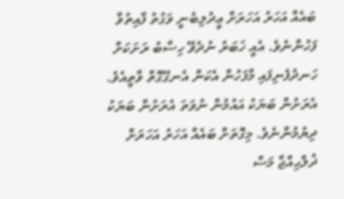ބައެއް އަހަރު އަހަރަށް ޢީދުލިބެނީ ވަގުތު ފާއިތުވާ ފަހުންނެވެ. އެއީ ޚަބަރު ނުދެވޭ ހިސާބު ރަށަކަށް ހަނދުފެނިފައި މާފަހުން އެކަން އެނގޭގޮތް ވާތީއެވެ. އެރަށުން ބަޔަކު އައުމުން ނުވަތަ އެރަށުން ބަޔަކު ދިޔުމުންނެވެ. މިގޮތަށް ބައެއް އަހަރު އަހަރަށް ޛުލްޙިއްޖާ މަސް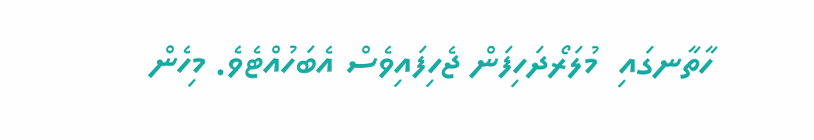ހާތާނގައި  މުލަރޯދަހިފަން ޖެހިފައިވެސް އެބަހުއްޓެވެ. މިހެން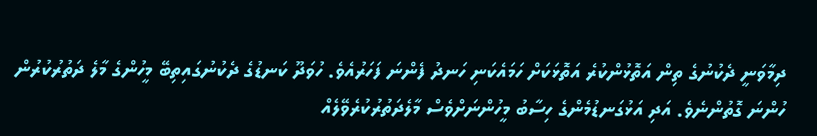ދިމާވަނީ ދެކުނުގެ ތިން އަތޮޅުންކުރެ އަތޮޅަކަށް ހަމައެކަނި ހަނދު ފެންނަ ފަހަރުއެވެ. ހުވަދޫ ކަނޑުގެ ދެކުނުގައިތިބޭ މީހުންގެ މާލެ ދަތުރުކުރުން ހުންނަ ގޮތުންނެވެ. އަދި އަޅުގަނޑުމެންގެ ހިސާބު މީހުންނަށްވެސް މާލެދަތުރުކުރެވޭލެއް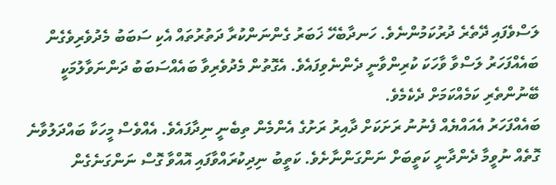ލަސްވެފައި ދޭތެރެ ދުރުކަމުންނެވެ. ހަނދާބެހޭ ޚަބަރު ގެންނަންކުރާ ދަތުރުތައް އެކި ސަބަބު މެދުވެރިވެގެން ބައެއްފަހަރު ލަސްވާ ވާހަކަ ކުރިންވާނީ ދެންނެވިފައެވެ. އެގޮތުން މެދުވެރިވާ ބައެއްސަބަބު ދަންނަވާލުމަކީ ބޭނުންތެރި ކަމެއްކަމަށް ދެކެމެވެ.
ބައެއްފަހަރު އެއައްޔެއް ފެނުނު ރަށަކަށް ދާއިރު ރަށުގެ އެންމެން ތިބެނީ ނިދާފައެވެ. އެއްވެސް މީހަކާ ބައްދަލުވާނެ ގޮތެއް ނުވީމާ ދެންދާނީ ކަތީބަށް ނަންގަންނާށެވެ. ކަތީބު ނިދިކުރައްވާފައި އޮއްވާ ގޮސް ނަންގަނެގެން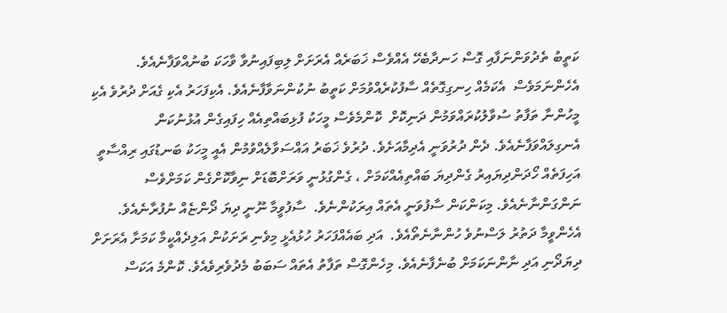ކަތީބު ތެދުވަންނަފާއި ގޮސް ހަނދާބެހޭ އެއްވެސް ޚަބަރެއް އެރަށަށް ލިބިފައިނުވާ ވާހަކަ ބުނުއްވަފާނެއެވެ. އެހެންނަމަވެސް  އެކަމެއް ހިނގިގޮތެއް ސާފުކުރެއްވުމަށް ކަތީބު ނުކުންނަވާފާނެއެވެ. އެކިފަހަރު އެކި ގެއަށް ދުރުވެ އެކި މީހުންނާ ތަފާތު ސުވާލުކުރައްވަމުން ދަނިކޮށް  ކޮންމެވެސް މީހަކު ފުޅިބައްތިއެއް ހިފައިގެން އުޅުނުކަން އެނގިލައްވަފާނެއެވެ. ދެން ދުރުވަނީ އެދިމާއަށެވެ. ދުރުވެ ޚަބަރު އައްސަވާލެއްވުމުން އެއީ މީހަކު ބަނޑުގައި ރިއްސާތީ އަހިފަތެއް ހޯދަންދިޔައިރު ގެންދިޔަ ބައްތިއެއްކަމަށް ، ގެންގުޅުނީ ވަރަށްބޮޑަށް ނިވާކޮށްގެން ކަމަށްވެސް ނަންގަންނާނެއެވެ. މިކަންކަން ސާފުވަނީ އެތައް އިރަކުންނެވެ.  ސާފުވީމާ ނޫނީ ދިޔަ ދޯންޏެއް ނުފުރާނެއެވެ. އެހެންވީމާ ދަތުރު ލަސްނުވެ ހުންނާނެތޯއެވެ.  އަދި ބައެއްފަހަރު ހުޅުއެޅީ މިވެނި ރަށަކުން އަލިދެއްކީމާ ކަމަށާ އެރަށަށް ދިޔަދޯނި އަދި ނާންނަކަމަށް ބުނެފާނެއެވެ. މިހެންގޮސް ތަފާތު އެތައް ސަބަބު މެދުވެރިވެއެވެ. ކޮންމެ އަކަސް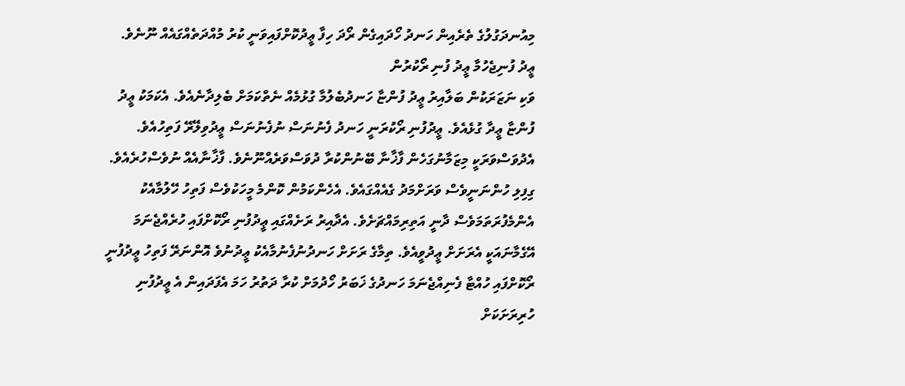މިއުނދަގުލުގެ ތެރެއިން ހަނދު ހޯދައިގެން ރޯދަ ހިފާ ޢީދުކޮށްފައިވަނީ ކުރު މުއްދަތެއްގައެއް ނޫނެވެ.
ޢީދު ފުނިޖެހުމާ ޢީދު ފުނި ރޯކުރުން
ވަކި ނަޒަރަކުން ބަލާއިރު ޢީދު ފުންޏާ ހަނދުބެލުމާ ގުޅުމެއް ނެތްކަމަށް ބެލިދާނެއެވެ. އެކަމަކު ޢީދު ފުންޏާ ޢީދާ ގުޅެއެވެ. ޢީދުފުނި ރޯކުރަނީ ހަނދު ފެނުނަސް ނުފެނުނަސް ޢީދުވިލޭރޭ ފަތިހުއެވެ. އެދުވަސްވަރަކީ މިޒަމާނުގަހެން ފާޚާނާ ބޭނުންކުރާ ދުވަސްވަރެއްނޫނެވެ. ފާޚާނާއެއް ނުވެސްހުރެއެވެ. ގިފިލި ހުންނަނީވެސް ވަރަށްމަދު ގެއެއްގައެވެ. އެހެންކަމުން ކޮންމެ މީހަކުވެސް ފަތިހު ހޭލުމާއެކު އެންމެފުރަތަމަވެސް ދާނީ އަތިރިމައްޗަށެވެ. އެދާއިރު ރަށެއްގައި ޢީދުފުނި ރޯކޮށްފައި ހުރެއްޖެނަމަ އޭގެމާނައަކީ އެރަށަށް ޢީދުވީއެވެ. ތިމާގެ ރަށަށް ހަނދުނުފެނުމާއެކު ޢީދުނުވެ އޮންނަރޭ ފަތިހު ޢީދުފުނީ ރޯކޮށްފައި ހުއްޓާ ފެނިއްޖެނަމަ ހަނދުގެ ޚަބަރު ހޯދުމަށް ކުރާ ދަތުރު ހަމަ އެފަދައިން އެ ޢީދުފުނި ހުރިރަށަކަށް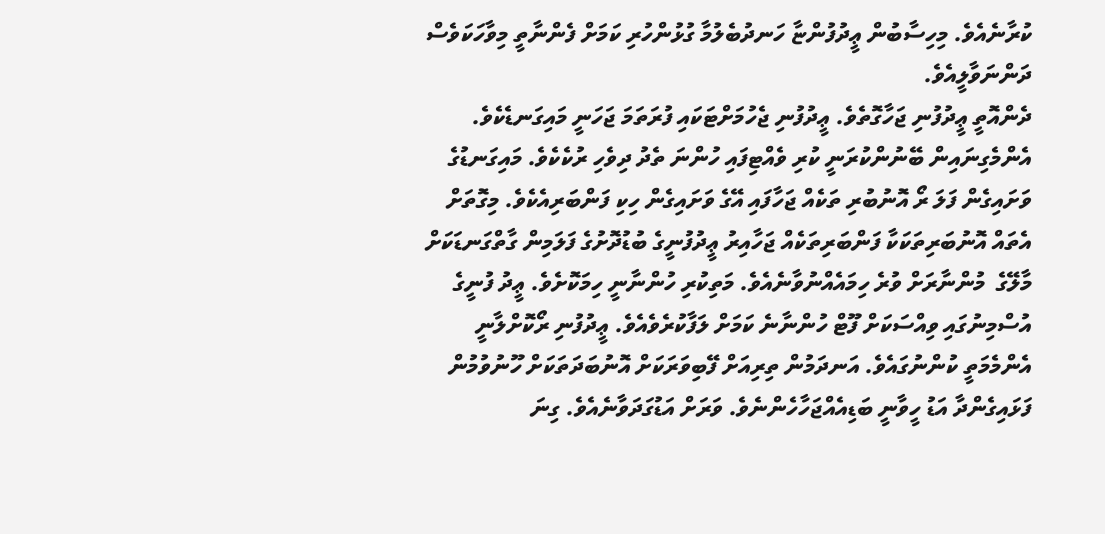ކުރާނެއެވެ. މިހިސާބުން ޢީދުފުންޏާ ހަނދުބެލުމާ ގުޅުންހުރި ކަމަށް ފެންނާތީ މިވާހަކަވެސް ދަންނަވާލީއެވެ.
ދެންއޮތީ ޢީދުފުނި ޖަހާގޮތެވެ. ޢީދުފުނި ޖެހުމަށްޓަކައި ފުރަތަމަ ޖަހަނީ މައިގަނޑެކެވެ. އެންމެގިނައިން ބޭނުންކުރަނީ ކުރި ވެއްޓިފައި ހުންނަ ތެދު ދިވެހި ރުކެކެވެ. މައިގަނޑުގެ ވަށައިގެން ފަލަ ރޯ އޮނުބުރި ތަކެއް ޖަހާފައި އޭގެ ވަށައިގެން ހިކި ފަންބަރިއެކެވެ. މިގޮތަށް އެތައް އޮނުބަރިތަކަކާ ފަންބަރިތަކެއް ޖަހާއިރު ޢީދުފުނީގެ ބުޑުދޮށުގެ ފަލަމިން ގާތްގަނޑަކަށް މާލޭގެ  މުންނާރަށް ވުރެ ހިމައެއްނުވާނެއެވެ. މަތިކުރި ހުންނާނީ ހިމަކޮށެވެ. ޢީދު ފުނީގެ އުސްމިނުގައި ވިއްސަކަށް ފޫޓް ހުންނާނެ ކަމަށް ލަފާކުރެވެއެވެ. ޢީދުފުނި ރޯކޮށްލާނީ އެންމެމަތީ ކުންނުގައެވެ. އަނދަމުން ތިރިއަށް ފޭބިވަރަކަށް އޮނުބަދަތަކަށް ހޫނުވުމުން ފަޅައިގެންދާ އަޑު ހީވާނީ ބަޑިއެއްޖަހާހެންނެވެ. ވަރަށް އަޑުގަދަވާނެއެވެ. ގިނަ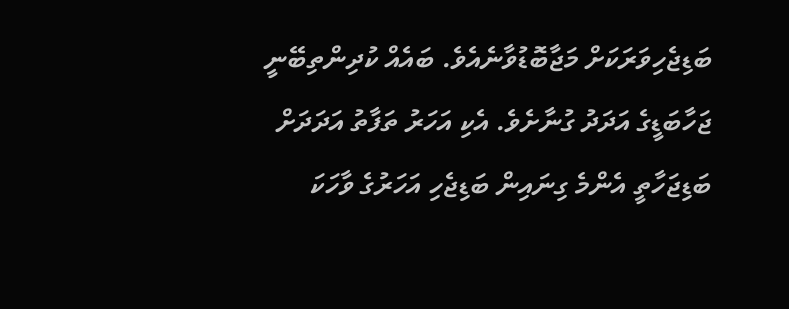ބަޑިޖެހިވަރަކަށް މަޖާބޮޑުވާނެއެވެ. ބައެއް ކުދިންތިބޭނީ ޖަހާބަޑީގެ އަދަދު ގުނާށެވެ. އެކި އަހަރު ތަފާތު އަދަދަށް ބަޑިޖަހާތީ އެންމެ ގިނައިން ބަޑިޖެހި އަހަރުގެ ވާހަކަ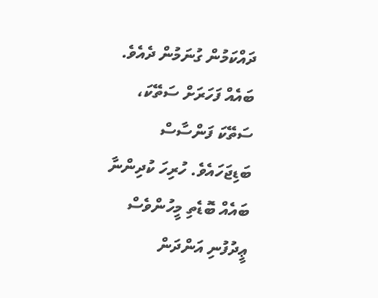ދައްކަމުން ގުނަމުން ދެއެވެ. ބައެއް ފަހަރަށް ސަތޭކަ، ސަތޭކަ ފަންސާސް ބަޑިޖަހައެވެ. ހުރިހަ ކުދިންނާ ބައެއް ބޮޑެތި މީހުންވެސް ޢީދުފުނި އަންދަން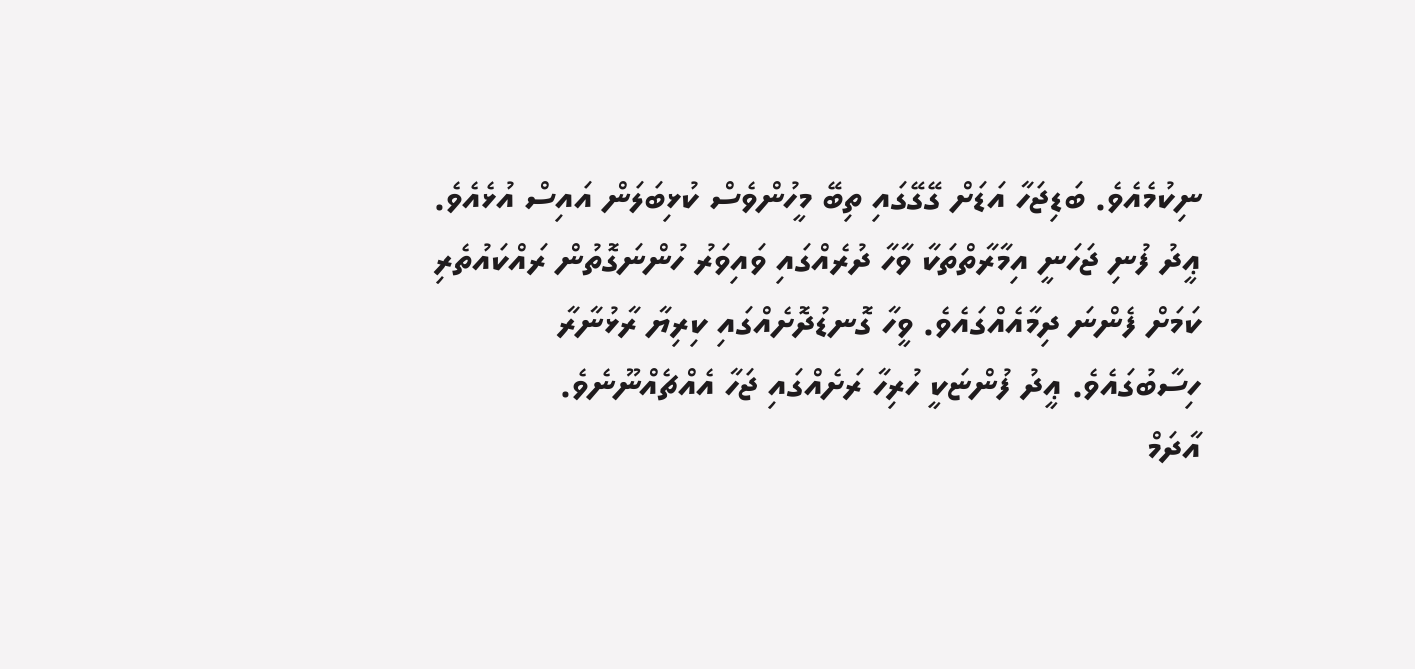ނިކުމެއެވެ. ބަޑިޖަހާ އަޑަށް ގޭގޭގައި ތިބޭ މީހުންވެސް ކުޅިބަލަން އައިސް އުޅެއެވެ. ޢީދު ފުނި ޖަހަނީ އިމާރާތްތަކާ ވާހާ ދުރެއްގައި ވައިވަރު ހުންނަގޮތުން ރައްކައުތެރި ކަމަށް ފެންނަ ދިމާއެއްގައެވެ. ވީހާ ގޮނޑުދޮށެއްގައި ކިރިޔާ ރާޅުނާރާ ހިސާބުގައެވެ. ޢީދު ފުންޏަކީ ހުރިހާ ރަށެއްގައި ޖަހާ އެއްޗެއްނޫނެވެ.
އާދަމް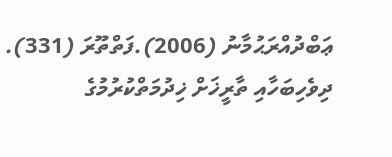ޢަބްދުއްރަޙުމާނު (2006).ފަތްތޫރަ (331). ދިވެހިބަހާއި ތާރީޚަށް ޚިދުމަތްކުރުމުގެ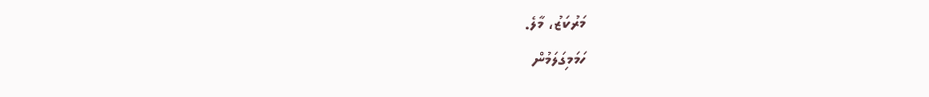މަރުކަޒު، މާލެ.
ހަމަމިގަލަމުން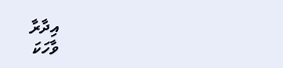އިދާރާ
ވާހަކަ